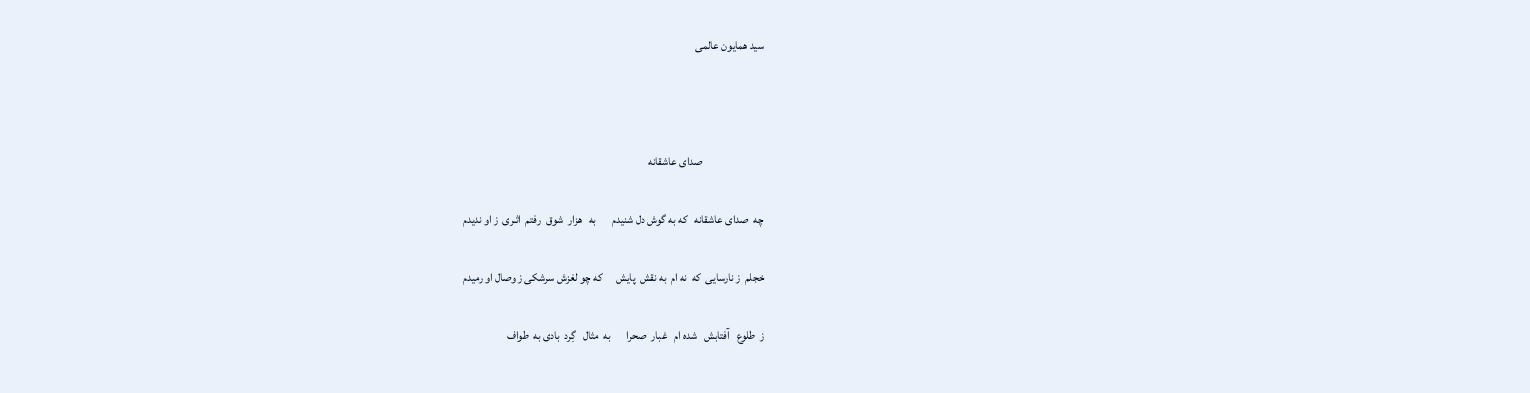سید همایون عالمی



                           صدای عاشقانه

چه  صدای عاشقانه   که به گوش دل شنیدم       به   هزار  شوق  رفتم  اثـری  ز او ندیدم

خجلم  ز نارسایی  که  نه ام  به نقش  پایش      که چو لغزش سرشکی ز وصال او رمیدم

ز  طلوع   آفتابش   شده ام   غبار  صحرا       به  مثال   گِرد  بادی به  طواف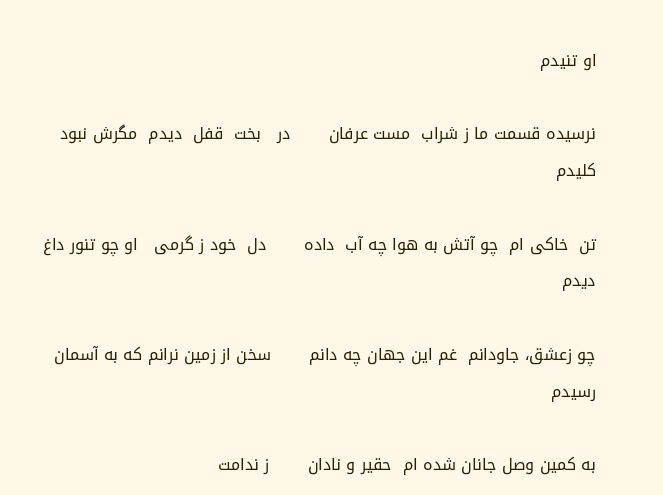او تنیدم

نرسیده قسمت ما ز شراب  مست عرفان       در   بخت  قفل  دیدم  مگرش نبود  کلیدم

تن  خاکی ام  چو آتش به هوا چه آب  داده       دل  خود ز گرمی   او چو تنور داغ دیدم

چو زعشق، جاودانم  غم این جهان چه دانم       سخن از زمین نرانم که به آسمان  رسیدم

به کمین وصل جانان شده ام  حقیر و نادان       ز ندامت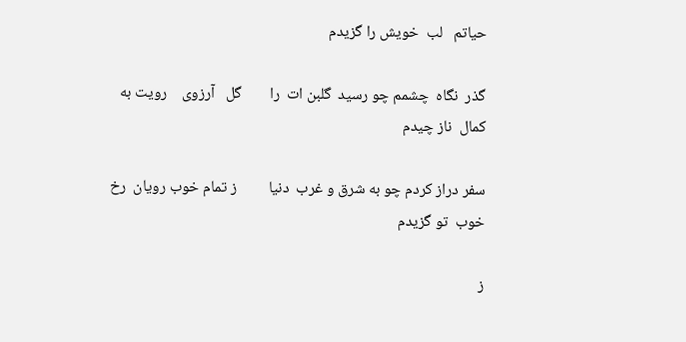حیاتم   لب  خویش را گزیدم

گذر  نگاه  چشمم چو رسید  گلبن ات  را        گل   آرزوی    رویت به کمال  ناز چیدم

سفر دراز کردم چو به شرق و غرب  دنیا         ز تمام خوب رویان  رخ  خوب  تو گزیدم

ز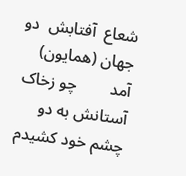شعاع  آفتابش  دو جهان (همایون) آمد        چو زخاک آستانش به دو چشم خود کشیدم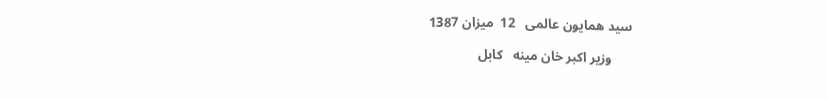سید همایون عالمی   12  میزان 1387

      وزیر اکبر خان مینه   کابل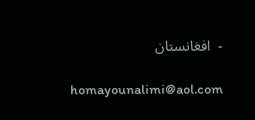-  افغانستان

homayounalimi@aol.com